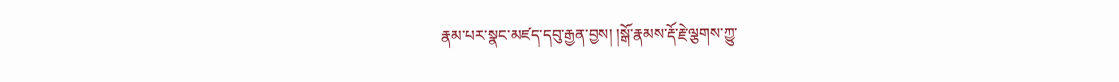རྣམ་པར་སྣང་མཛད་དབུ་རྒྱན་བྱས། །སྒོ་རྣམས་རྡོ་རྗེ་ལྕགས་ཀྱུ་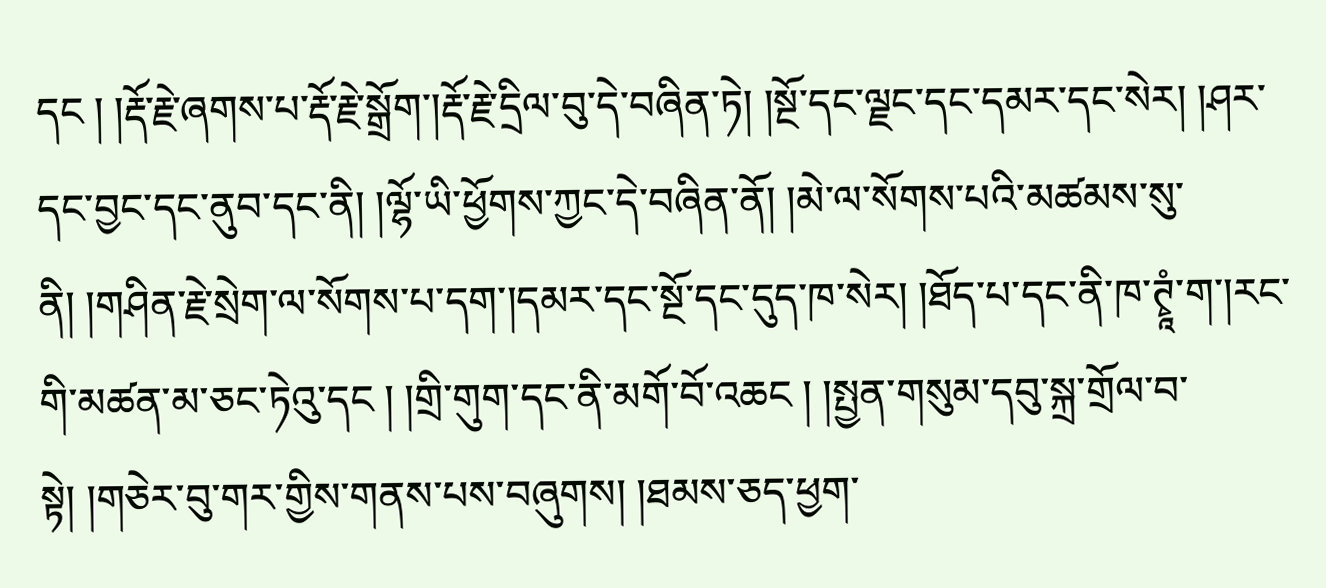དང ། །རྡོ་རྗེ་ཞགས་པ་རྡོ་རྗེ་སྒྲོག་།རྡོ་རྗེ་དྲིལ་བུ་དེ་བཞིན་ཏེ། །སྔོ་དང་ལྗང་དང་དམར་དང་སེར། །ཤར་དང་བྱང་དང་ནུབ་དང་ནི། །ལྷོ་ཡི་ཕྱོགས་ཀྱང་དེ་བཞིན་ནོ། །མེ་ལ་སོགས་པའི་མཚམས་སུ་ནི། །གཤིན་རྗེ་སྲེག་ལ་སོགས་པ་དག་།དམར་དང་སྔོ་དང་དུད་ཁ་སེར། །ཐོད་པ་དང་ནི་ཁ་ཊྭཱཾ་ག་།རང་གི་མཚན་མ་ཅང་ཏེའུ་དང ། །གྲི་གུག་དང་ནི་མགོ་བོ་འཆང ། །སྤྱན་གསུམ་དབུ་སྐྲ་གྲོལ་བ་སྟེ། །གཅེར་བུ་གར་གྱིས་གནས་པས་བཞུགས། །ཐམས་ཅད་ཕྱག་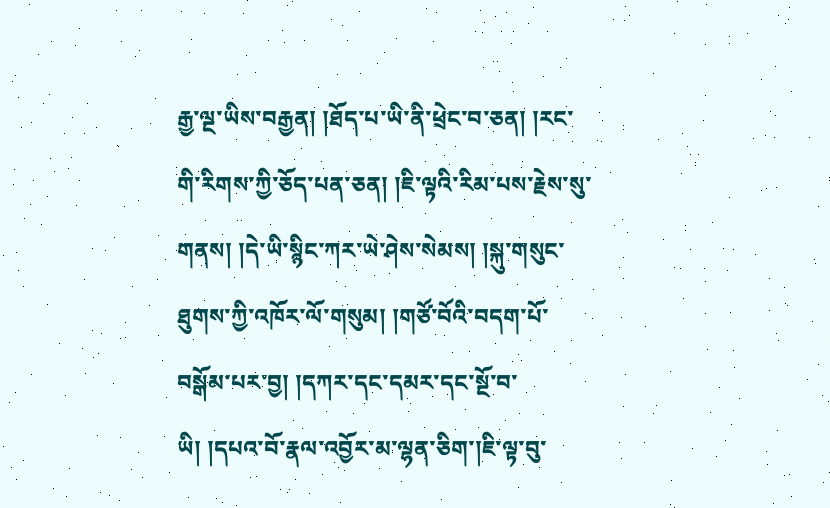རྒྱ་ལྔ་ཡིས་བརྒྱན། །ཐོད་པ་ཡི་ནི་ཕྲེང་བ་ཅན། །རང་གི་རིགས་ཀྱི་ཅོད་པན་ཅན། །ཇི་ལྟའི་རིམ་པས་རྗེས་སུ་གནས། །དེ་ཡི་སྙིང་ཀར་ཡེ་ཤེས་སེམས། །སྐུ་གསུང་ཐུགས་ཀྱི་འཁོར་ལོ་གསུམ། །གཙོ་བོའི་བདག་པོ་བསྒོམ་པར་བྱ། །དཀར་དང་དམར་དང་སྔོ་བ་ཡི། །དཔའ་བོ་རྣལ་འབྱོར་མ་ལྷན་ཅིག་།ཇི་ལྟ་བུ་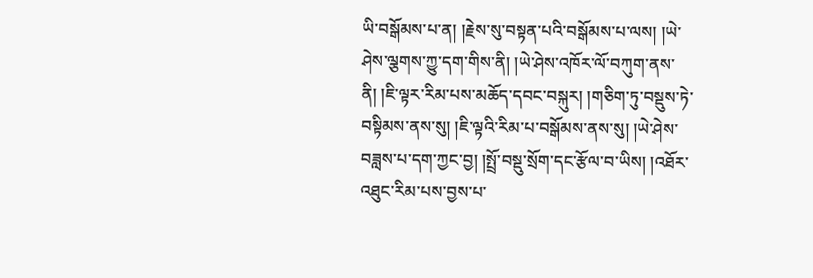ཡི་བསྒོམས་པ་ན། །རྗེས་སུ་བསྟན་པའི་བསྒོམས་པ་ལས། །ཡེ་ཤེས་ལྕགས་ཀྱུ་དག་གིས་ནི། །ཡེ་ཤེས་འཁོར་ལོ་བཀུག་ནས་ནི། །ཇི་ལྟར་རིམ་པས་མཆོད་དབང་བསྐུར། །གཅིག་ཏུ་བསྡུས་ཏེ་བསྟིམས་ནས་སུ། །ཇི་ལྟའི་རིམ་པ་བསྒོམས་ནས་སུ། །ཡེ་ཤེས་བཟླས་པ་དག་ཀྱང་བྱ། །སྤྲོ་བསྡུ་སྲོག་དང་རྩོལ་བ་ཡིས། །འཐོར་འཐུང་རིམ་པས་བྱས་པ་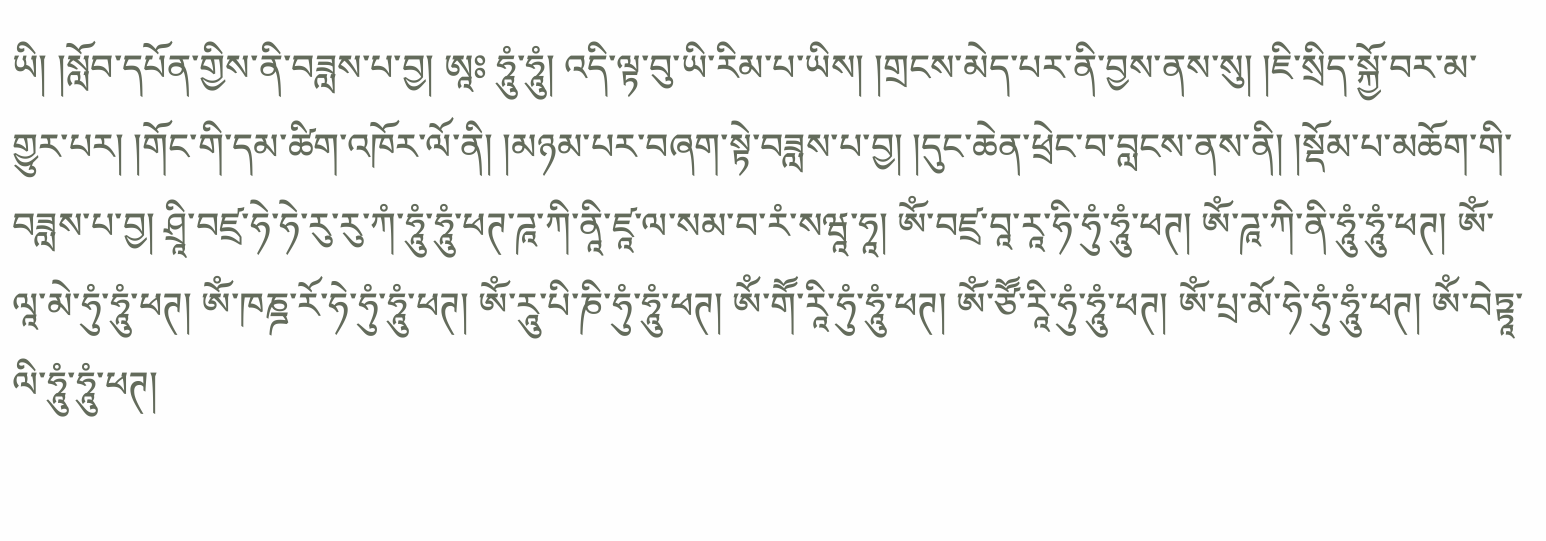ཡི། །སློབ་དཔོན་གྱིས་ནི་བཟླས་པ་བྱ། ཨཱཿ ཧཱུཾ་ཧཱུཾ། འདི་ལྟ་བུ་ཡི་རིམ་པ་ཡིས། །གྲངས་མེད་པར་ནི་བྱས་ནས་སུ། །ཇི་སྲིད་སྐྱོ་བར་མ་གྱུར་པར། །གོང་གི་དམ་ཚིག་འཁོར་ལོ་ནི། །མཉམ་པར་བཞག་སྟེ་བཟླས་པ་བྱ། །དུང་ཆེན་ཕྲེང་བ་བླངས་ནས་ནི། །སྡོམ་པ་མཆོག་གི་བཟླས་པ་བྱ། ཤྲཱི་བཛྲ་ཧེ་ཧེ་རུ་རུ་ཀཾ་ཧཱུཾ་ཧཱུཾ་ཕཊ་ཌཱ་ཀི་ནཱི་ཛཱ་ལ་སམ་བ་རཾ་སཝཱ་ཧཱ། ཨོཾ་བཛྲ་བཱ་རཱ་ཧི་ཧུཾ་ཧཱུཾ་ཕཊ། ཨོཾ་ཌཱ་ཀི་ནི་ཧཱུཾ་ཧཱུཾ་ཕཊ། ཨོཾ་ལཱ་མེ་ཧུཾ་ཧཱུཾ་ཕཊ། ཨོཾ་ཁཎྜ་རོ་ཧེ་ཧུཾ་ཧཱུཾ་ཕཊ། ཨོཾ་རཱུ་པི་ཎི་ཧུཾ་ཧཱུཾ་ཕཊ། ཨོཾ་གཽ་རཱི་ཧུཾ་ཧཱུཾ་ཕཊ། ཨོཾ་ཙཽ་རཱི་ཧུཾ་ཧཱུཾ་ཕཊ། ཨོཾ་པྲ་མོ་ཧེ་ཧུཾ་ཧཱུཾ་ཕཊ། ཨོཾ་བེཏྟཱ་ལི་ཧཱུཾ་ཧཱུཾ་ཕཊ།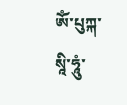ཨོཾ་པུཀྐ་སཱི་ཧཱུཾ་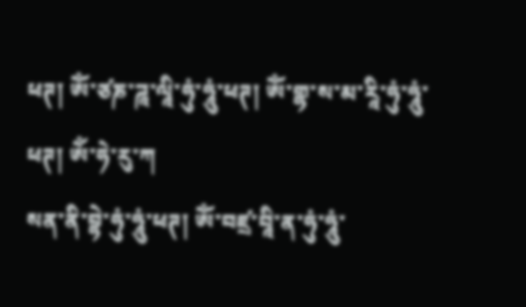ཕཊ། ཨོཾ་ཙཎ་ཌཱ་ལཱི་ཧུཾ་ཧཱུཾ་ཕཊ། ཨོཾ་གྷ་ས་མ་རཱི་ཧུཾ་ཧཱུཾ་ཕཊ། ཨོཾ་ཧེ་རུ་ཀ
སན་ནི་བྷེ་ཧུཾ་ཧཱུཾ་ཕཊ། ཨོཾ་བཛྲ་བཱི་ན་ཧུཾ་ཧཱུཾ་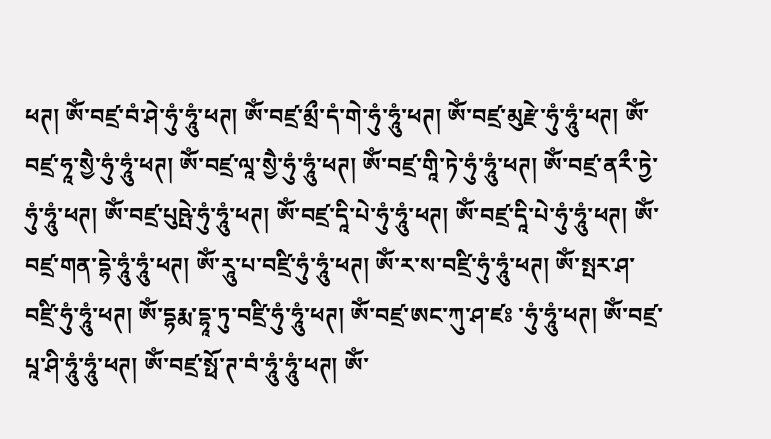ཕཊ། ཨོཾ་བཛྲ་བཾ་ཤེ་ཧུཾ་ཧཱུཾ་ཕཊ། ཨོཾ་བཛྲ་མྲྀ་དཾ་གེ་ཧུཾ་ཧཱུཾ་ཕཊ། ཨོཾ་བཛྲ་མུརྫེ་ཧུཾ་ཧཱུཾ་ཕཊ། ཨོཾ་བཛྲ་ཧཱ་སྱཻ་ཧུཾ་ཧཱུཾ་ཕཊ། ཨོཾ་བཛྲ་ལཱ་སྱཻ་ཧུཾ་ཧཱུཾ་ཕཊ། ཨོཾ་བཛྲ་གཱི་ཏེ་ཧུཾ་ཧཱུཾ་ཕཊ། ཨོཾ་བཛྲ་ནརྀ་ཏྱེ་ཧུཾ་ཧཱུཾ་ཕཊ། ཨོཾ་བཛྲ་པུཥྤེ་ཧུཾ་ཧཱུཾ་ཕཊ། ཨོཾ་བཛྲ་དཱི་པེ་ཧུཾ་ཧཱུཾ་ཕཊ། ཨོཾ་བཛྲ་དཱི་པེ་ཧུཾ་ཧཱུཾ་ཕཊ། ཨོཾ་བཛྲ་གན་དྷེ་ཧཱུཾ་ཧཱུཾ་ཕཊ། ཨོཾ་རཱུ་པ་བཛྲི་ཧུཾ་ཧཱུཾ་ཕཊ། ཨོཾ་ར་ས་བཛྲི་ཧུཾ་ཧཱུཾ་ཕཊ། ཨོཾ་སྤར་ཤ་བཛྲི་ཧུཾ་ཧཱུཾ་ཕཊ། ཨོཾ་དྷརྨ་དྷཱ་ཏུ་བཛྲི་ཧུཾ་ཧཱུཾ་ཕཊ། ཨོཾ་བཛྲ་ཨང་ཀུ་ཤ་ཛཿ ་ཧུཾ་ཧཱུཾ་ཕཊ། ཨོཾ་བཛྲ་པཱ་ཤི་ཧཱུཾ་ཧཱུཾ་ཕཊ། ཨོཾ་བཛྲ་སྥོ་ཊ་བཾ་ཧཱུཾ་ཧཱུཾ་ཕཊ། ཨོཾ་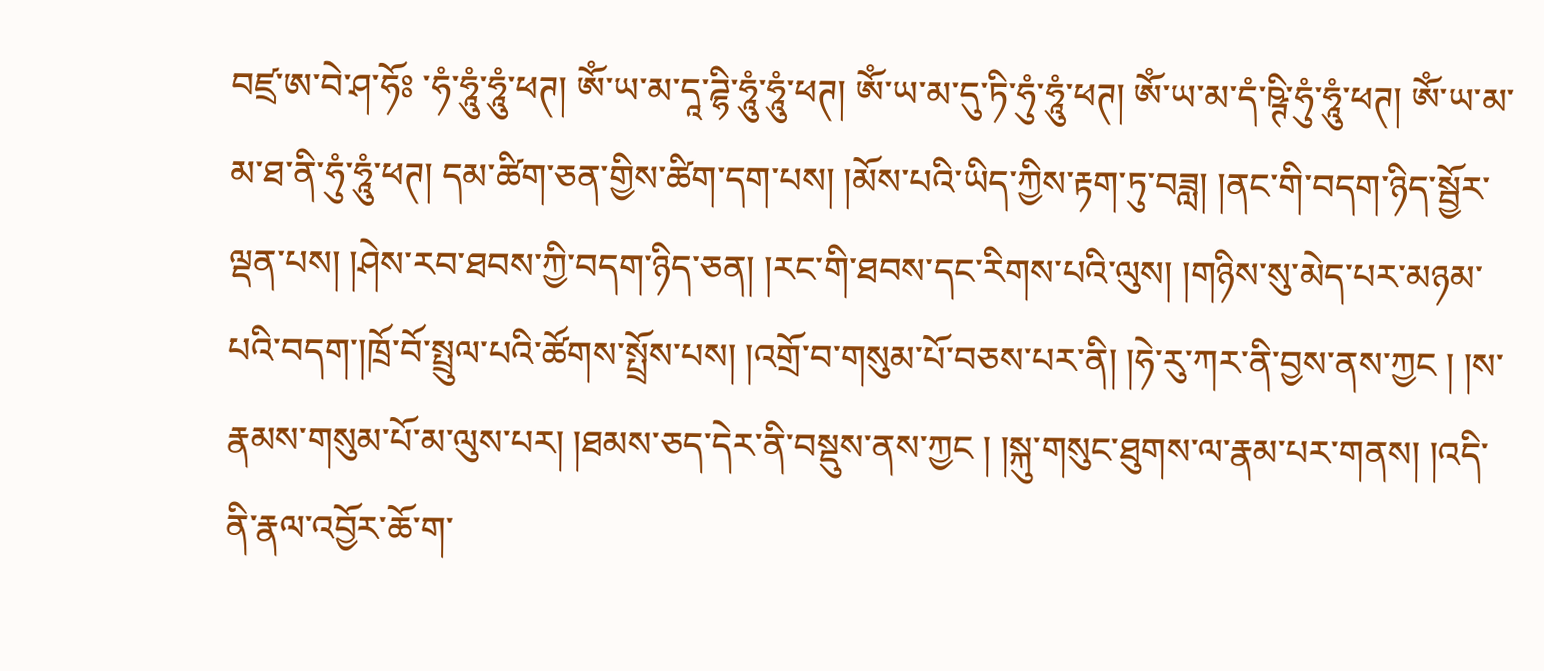བཛྲ་ཨ་བེ་ཤ་ཧོཿ ་ཧཾ་ཧཱུཾ་ཧཱུཾ་ཕཊ། ཨོཾ་ཡ་མ་དཱ་ཌྷི་ཧཱུཾ་ཧཱུཾ་ཕཊ། ཨོཾ་ཡ་མ་དུ་ཏི་ཧུཾ་ཧཱུཾ་ཕཊ། ཨོཾ་ཡ་མ་དཾ་ཥྚི་ཧུཾ་ཧཱུཾ་ཕཊ། ཨོཾ་ཡ་མ་མ་ཐ་ནི་ཧུཾ་ཧཱུཾ་ཕཊ། དམ་ཚིག་ཅན་གྱིས་ཚིག་དག་པས། །མོས་པའི་ཡིད་ཀྱིས་རྟག་ཏུ་བཟླ། །ནང་གི་བདག་ཉིད་སྦྱོར་ལྡན་པས། །ཤེས་རབ་ཐབས་ཀྱི་བདག་ཉིད་ཅན། །རང་གི་ཐབས་དང་རིགས་པའི་ལུས། །གཉིས་སུ་མེད་པར་མཉམ་པའི་བདག་།ཁྲོ་བོ་སྤྲུལ་པའི་ཚོགས་སྤྲོས་པས། །འགྲོ་བ་གསུམ་པོ་བཅས་པར་ནི། །ཧེ་རུ་ཀར་ནི་བྱས་ནས་ཀྱང ། །ས་རྣམས་གསུམ་པོ་མ་ལུས་པར། །ཐམས་ཅད་དེར་ནི་བསྡུས་ནས་ཀྱང ། །སྐུ་གསུང་ཐུགས་ལ་རྣམ་པར་གནས། །འདི་ནི་རྣལ་འབྱོར་ཆོ་ག་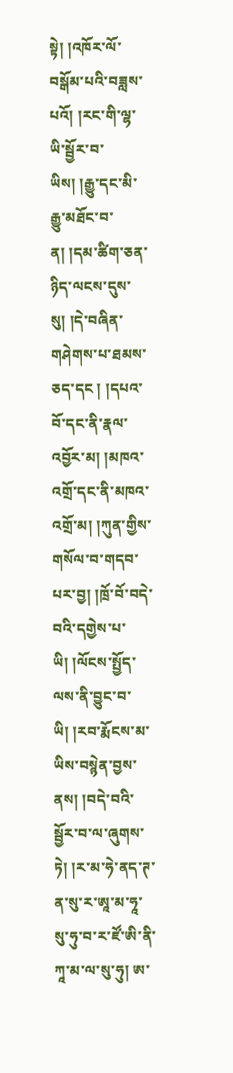སྟེ། །འཁོར་ལོ་བསྒོམ་པའི་བཟླས་པའོ། །རང་གི་ལྷ་ཡི་སྦྱོར་བ་ཡིས། །རྒྱུ་དང་མི་རྒྱུ་མཐོང་བ་ན། །དམ་ཚིག་ཅན་ཉིད་ལངས་དུས་སུ། །དེ་བཞིན་གཤེགས་པ་ཐམས་ཅད་དང ། །དཔའ་བོ་དང་ནི་རྣལ་འབྱོར་མ། །མཁའ་འགྲོ་དང་ནི་མཁའ་འགྲོ་མ། །ཀུན་གྱིས་གསོལ་བ་གདབ་པར་བྱ། །ཁྲོ་བོ་བདེ་བའི་དགྱེས་པ་ཡི། །ལོངས་སྤྱོད་ལས་ནི་བྱུང་བ་ཡི། །རབ་རྨོངས་མ་ཡིས་བསྙེན་བྱས་ནས། །བདེ་བའི་སྦྱོར་བ་ལ་ཞུགས་ཏེ། །ར་མ་ཧེ་ནད་ཊ་ན་སུ་ར་ཨཱ་མ་ཧཱ་སུ་ཧུ་བ་ར་ཛོ་ཨི་ནི་ཀཱ་མ་ལ་སུ་ཧུ། ཨ་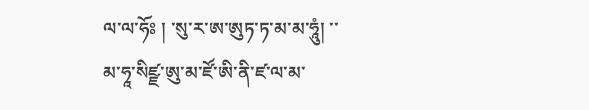ལ་ལ་ཧོཿ ། ་སུ་ར་ཨ་ཨུཏ་ཏ་མ་མ་ཧཱུཾ། ་་མ་ཧཱ་སིཛྫ་ཨུ་མ་ཛོ་ཨི་ནི་ཛ་ལ་མ་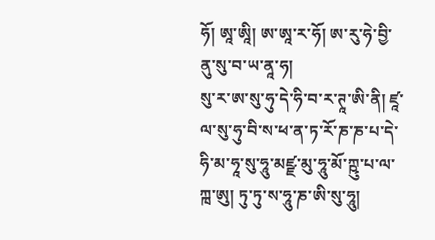ཧོ། ཨཱ་ཨཱི། ཨ་ཨཱ་ར་ཧོ། ཨ་རུ་ཧེ་བྱི་ནུ་སུ་བ་ཡ་ནཱ་ཧ།
སུ་ར་ཨ་སུ་ཧུ་དེ་ཧི་བ་ར་ཊཱ་ཨི་ནི། ཛཱ་ལ་སུ་ཧུ་བི་ས་ཕ་ན་ཏ་རོ་ཎ་ཎ་པ་དེ་ཧི་མ་ཧཱ་སུ་ཧཱུ་མཛྫ་མུ་ཧཱུ་མོ་ཀྵུ་པ་ལ་ཀྑ་ཨུ། ཏུ་ཏུ་ས་ཧཱུ་ཎ་ཨི་སུ་ཧཱུ།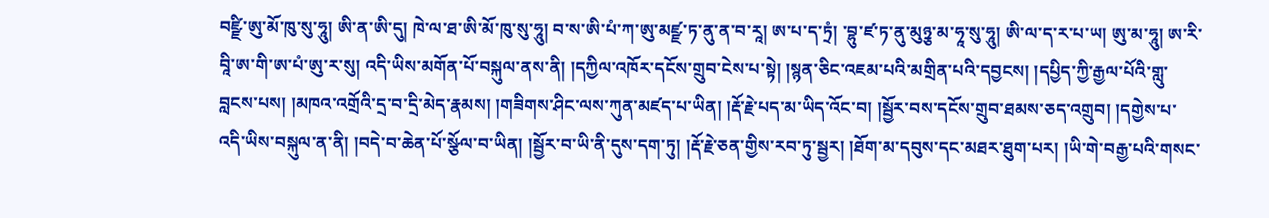བཛྫི་ཨུ་མོ་ཁུ་སུ་ཧཱུ། ཨི་ན་ཨི་དུ། ཁེ་ལ་ཐ་ཨི་མོ་ཁུ་སུ་ཧཱུ། བ་ས་ཨི་པཾ་ཀ་ཨུ་མཛྫ་ཏ་ནུ་ན་བ་རཱ། ཨ་པ་ད་ཏྲཾ། ་བྷུ་ཛ་ཏ་ནུ་མུཉྕ་མ་ཧཱ་སུ་ཧཱུ། ཨི་ལ་ད་ར་པ་ཡ། ཨུ་མ་ཧཱུ། ཨ་རི་བཱི་ཨ་གི་ཨ་པཾ་ཨུ་ར་སུ། འདི་ཡིས་མགོན་པོ་བསྐུལ་ནས་ནི། །དཀྱིལ་འཁོར་དངོས་གྲུབ་ངེས་པ་སྟེ། །སྙན་ཅིང་འཇམ་པའི་མགྲིན་པའི་དབྱངས། །དཔྱིད་ཀྱི་རྒྱལ་པོའི་གླུ་བླངས་པས། །མཁའ་འགྲོའི་དྲ་བ་དྲི་མེད་རྣམས། །གཟིགས་ཤིང་ལས་ཀུན་མཛད་པ་ཡིན། །རྡོ་རྗེ་པད་མ་ཡིད་འོང་བ། །སྦྱོར་བས་དངོས་གྲུབ་ཐམས་ཅད་འགྲུབ། །དགྱེས་པ་འདི་ཡིས་བསྐུལ་ན་ནི། །བདེ་བ་ཆེན་པོ་སྩོལ་བ་ཡིན། །སྦྱོར་བ་ཡི་ནི་དུས་དག་ཏུ། །རྡོ་རྗེ་ཅན་གྱིས་རབ་ཏུ་སྦྱར། །ཐོག་མ་དབུས་དང་མཐར་ཐུག་པར། །ཡི་གེ་བརྒྱ་པའི་གསང་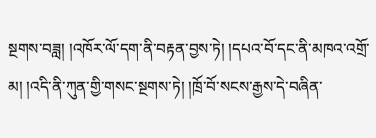སྔགས་བཟླ། །འཁོར་ལོ་དག་ནི་བརྟན་བྱས་ཏེ། །དཔའ་བོ་དང་ནི་མཁའ་འགྲོ་མ། །འདི་ནི་ཀུན་གྱི་གསང་སྔགས་ཏེ། །ཁྲོ་བོ་སངས་རྒྱས་དེ་བཞིན་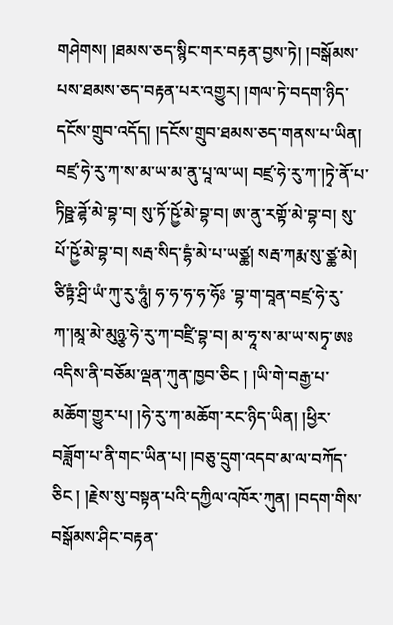གཤེགས། །ཐམས་ཅད་སྙིང་གར་བརྟན་བྱས་ཏེ། །བསྒོམས་པས་ཐམས་ཅད་བརྟན་པར་འགྱུར། །གལ་ཏེ་བདག་ཉིད་དངོས་གྲུབ་འདོད། །དངོས་གྲུབ་ཐམས་ཅད་གནས་པ་ཡིན། བཛྲ་ཧེ་རུ་ཀ་ས་མ་ཡ་མ་ནུ་པཱ་ལ་ཡ། བཛྲ་ཧེ་རུ་ཀ་།ཏྭེ་ནོ་པ་ཏིཥྛ་ཌྷོ་མེ་བྷ་བ། སུ་ཏོ་ཥྱོ་མེ་བྷ་བ། ཨ་ནུ་རགྟོ་མེ་བྷ་བ། སུ་པོ་ཥྱོ་མེ་བྷ་བ། སརྦ་སིད་དྷཾ་མེ་པ་ཡཙྪ། སརྦ་ཀརྨ་སུ་ཙྪ་མེ། ཙིཏྟཾ་ཤྲི་ཡཾ་ཀུ་རུ་ཧཱུཾ། ཧ་ཧ་ཧ་ཧ་ཧོཿ ་བྷ་ག་བཱན་བཛྲ་ཧེ་རུ་ཀ་།མཱ་མེ་མུཉྩ་ཧེ་རུ་ཀ་བཛྲི་བྷ་བ། མ་ཧཱ་ས་མ་ཡ་སཏྭ་ཨཿ འདིས་ནི་བཅོམ་ལྡན་ཀུན་ཁྱབ་ཅིང ། །ཡི་གེ་བརྒྱ་པ་མཆོག་གྱུར་པ། །ཧེ་རུ་ཀ་མཆོག་རང་ཉིད་ཡིན། །ཕྱིར་བཟློག་པ་ནི་གང་ཡིན་པ། །བཅུ་དྲུག་འདབ་མ་ལ་བཀོད་ཅིང ། །རྗེས་སུ་བསྟན་པའི་དཀྱིལ་འཁོར་ཀུན། །བདག་གིས་བསྒོམས་ཤིང་བརྟན་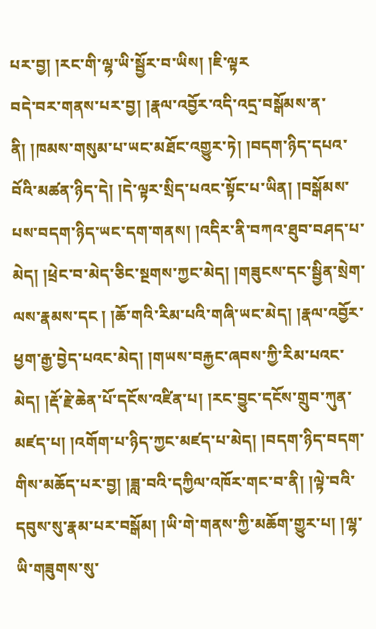པར་བྱ། །རང་གི་ལྷ་ཡི་སྦྱོར་བ་ཡིས། །ཇི་ལྟར
བདེ་བར་གནས་པར་བྱ། །རྣལ་འབྱོར་འདི་འདྲ་བསྒོམས་ན་ནི། །ཁམས་གསུམ་པ་ཡང་མཐོང་འགྱུར་ཏེ། །བདག་ཉིད་དཔའ་བོའི་མཚན་ཉིད་དེ། །དེ་ལྟར་སྲིད་པའང་སྟོང་པ་ཡིན། །བསྒོམས་པས་བདག་ཉིད་ཡང་དག་གནས། །འདིར་ནི་བཀའ་ཐུབ་བཤད་པ་མེད། །ཕྲེང་བ་མེད་ཅིང་སྔགས་ཀྱང་མེད། །གཟུངས་དང་སྦྱིན་སྲེག་ལས་རྣམས་དང ། །ཆོ་གའི་རིམ་པའི་གཞི་ཡང་མེད། །རྣལ་འབྱོར་ཕྱག་རྒྱ་བྱེད་པའང་མེད། །གཡས་བརྐྱང་ཞབས་ཀྱི་རིམ་པའང་མེད། །རྡོ་རྗེ་ཆེན་པོ་དངོས་འཛིན་པ། །རང་བྱུང་དངོས་གྲུབ་ཀུན་མཛད་པ། །འགོག་པ་ཉིད་ཀྱང་མཛད་པ་མེད། །བདག་ཉིད་བདག་གིས་མཆོད་པར་བྱ། །ཟླ་བའི་དཀྱིལ་འཁོར་གང་བ་ནི། །ལྟེ་བའི་དབུས་སུ་རྣམ་པར་བསྒོམ། །ཡི་གེ་གནས་ཀྱི་མཆོག་གྱུར་པ། །ལྷ་ཡི་གཟུགས་སུ་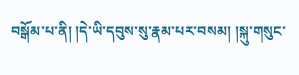བསྒོམ་པ་ནི། །དེ་ཡི་དབུས་སུ་རྣམ་པར་བསམ། །སྐུ་གསུང་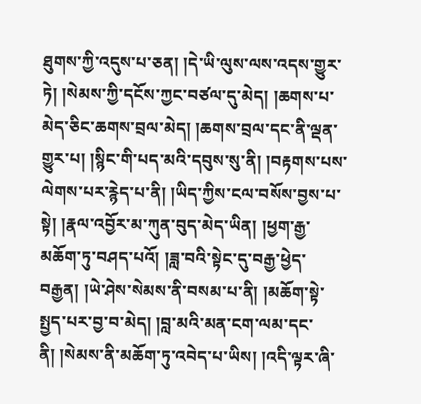ཐུགས་ཀྱི་འདུས་པ་ཅན། །དེ་ཡི་ལུས་ལས་འདས་གྱུར་ཏེ། །སེམས་ཀྱི་དངོས་ཀྱང་བཙལ་དུ་མེད། །ཆགས་པ་མེད་ཅིང་ཆགས་བྲལ་མེད། །ཆགས་བྲལ་དང་ནི་ལྡན་གྱུར་པ། །སྙིང་གི་པད་མའི་དབུས་སུ་ནི། །བརྟགས་པས་ལེགས་པར་རྙེད་པ་ནི། །ཡིད་ཀྱིས་ངལ་བསོས་བྱས་པ་སྟེ། །རྣལ་འབྱོར་མ་ཀུན་བུད་མེད་ཡིན། །ཕྱག་རྒྱ་མཆོག་ཏུ་བཤད་པའོ། །ཟླ་བའི་སྟེང་དུ་བརྒྱ་ཕྱེད་བརྒྱན། །ཡེ་ཤེས་སེམས་ནི་བསམ་པ་ནི། །མཆོག་སྟེ་སྤྱད་པར་བྱ་བ་མེད། །བླ་མའི་མན་ངག་ལམ་དང་ནི། །སེམས་ནི་མཆོག་ཏུ་འབེད་པ་ཡིས། །འདི་ལྟར་ཞི་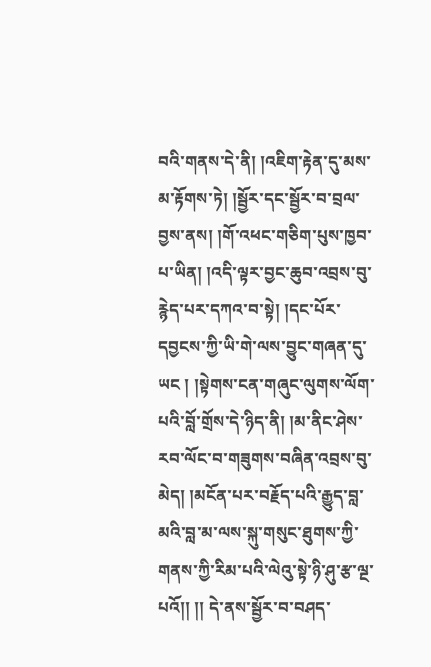བའི་གནས་དེ་ནི། །འཇིག་རྟེན་དུ་མས་མ་རྟོགས་ཏེ། །སྦྱོར་དང་སྦྱོར་བ་བྲལ་བྱས་ནས། །གོ་འཕང་གཅིག་པུས་ཁྱབ་པ་ཡིན། །འདི་ལྟར་བྱང་ཆུབ་འབྲས་བུ་རྙེད་པར་དཀའ་བ་སྟེ། །དང་པོར་དབྱངས་ཀྱི་ཡི་གེ་ལས་བྱུང་གཞན་དུ་ཡང ། །སྟེགས་ངན་གཞུང་ལུགས་ལོག་པའི་བློ་གྲོས་དེ་ཉིད་ནི། །མ་ནིང་ཤེས་རབ་ལོང་བ་གཟུགས་བཞིན་འབྲས་བུ་མེད། །མངོན་པར་བརྗོད་པའི་རྒྱུད་བླ་མའི་བླ་མ་ལས་སྐུ་གསུང་ཐུགས་ཀྱི་གནས་ཀྱི་རིམ་པའི་ལེའུ་སྟེ་ཉི་ཤུ་རྩ་ལྔ་པའོ།། །། དེ་ནས་སྦྱོར་བ་བཤད་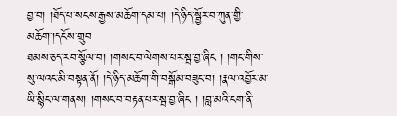བྱ་བ། །ཐོད་པ་སངས་རྒྱས་མཆོག་དམ་པ། །དེ་ཉིད་སྦྱོར་བ་ཀུན་གྱི་མཆོག་།དངོས་གྲུབ
ཐམས་ཅད་རབ་སྩོལ་བ། །གསང་བ་ལེགས་པར་སྦ་བྱ་ཞིང ། །གང་གིས་སུ་ལའང་མི་བསྟན་ནོ། །དེ་ཉིད་མཆོག་གི་བསྒོམ་བཟུང་བ། །རྣལ་འབྱོར་མ་ཡི་སྙིང་ལ་གནས། །གསང་བ་བརྟན་པར་སྦ་བྱ་ཞིང ། །བླ་མའི་ངག་ནི་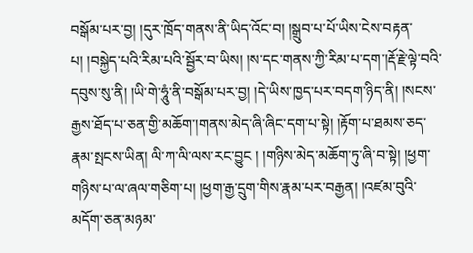བསྒོམ་པར་བྱ། །དུར་ཁྲོད་གནས་ནི་ཡིད་འོང་བ། །སྒྲུབ་པ་པོ་ཡིས་ངེས་བརྟན་པ། །བསྐྱེད་པའི་རིམ་པའི་སྦྱོར་བ་ཡིས། །ས་དང་གནས་ཀྱི་རིམ་པ་དག་།རྡོ་རྗེ་ལྟེ་བའི་དབུས་སུ་ནི། །ཡི་གེ་ཧཱུཾ་ནི་བསྒོམ་པར་བྱ། །དེ་ཡིས་ཁྱད་པར་བདག་ཉིད་ནི། །སངས་རྒྱས་ཐོད་པ་ཅན་གྱི་མཆོག་།གནས་མེད་ཞི་ཞིང་དག་པ་སྟེ། །རྟོག་པ་ཐམས་ཅད་རྣམ་སྤངས་ཡིན། ལི་ཀ་ལི་ལས་རང་བྱུང ། །གཉིས་མེད་མཆོག་ཏུ་ཞི་བ་སྟེ། །ཕྱག་གཉིས་པ་ལ་ཞལ་གཅིག་པ། །ཕྱག་རྒྱ་དྲུག་གིས་རྣམ་པར་བརྒྱན། །འཛམ་བུའི་མདོག་ཅན་མཉམ་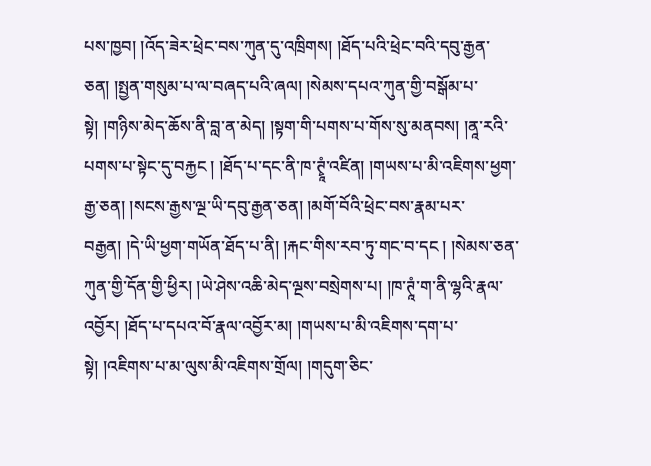པས་ཁྱབ། །འོད་ཟེར་ཕྲེང་བས་ཀུན་དུ་འཁྲིགས། །ཐོད་པའི་ཕྲེང་བའི་དབུ་རྒྱན་ཅན། །སྤྱན་གསུམ་པ་ལ་བཞད་པའི་ཞལ། །སེམས་དཔའ་ཀུན་གྱི་བསྒོམ་པ་སྟེ། །གཉིས་མེད་ཆོས་ནི་བླ་ན་མེད། །སྟག་གི་པགས་པ་གོས་སུ་མནབས། །ནཱ་རའི་པགས་པ་སྟེང་དུ་བརྐྱང ། །ཐོད་པ་དང་ནི་ཁ་ཊྭཱཾ་འཛིན། །གཡས་པ་མི་འཇིགས་ཕྱག་རྒྱ་ཅན། །སངས་རྒྱས་ལྔ་ཡི་དབུ་རྒྱན་ཅན། །མགོ་བོའི་ཕྲེང་བས་རྣམ་པར་བརྒྱན། །དེ་ཡི་ཕྱག་གཡོན་ཐོད་པ་ནི། །རྐང་གིས་རབ་ཏུ་གང་བ་དང ། །སེམས་ཅན་ཀུན་གྱི་དོན་གྱི་ཕྱིར། །ཡེ་ཤེས་འཆི་མེད་ལྔས་བསྲེགས་པ། །ཁ་ཊཱཾ་ག་ནི་ལྷའི་རྣལ་འབྱོར། །ཐོད་པ་དཔའ་བོ་རྣལ་འབྱོར་མ། །གཡས་པ་མི་འཇིགས་དག་པ་སྟེ། །འཇིགས་པ་མ་ལུས་མི་འཇིགས་གྲོལ། །གདུག་ཅིང་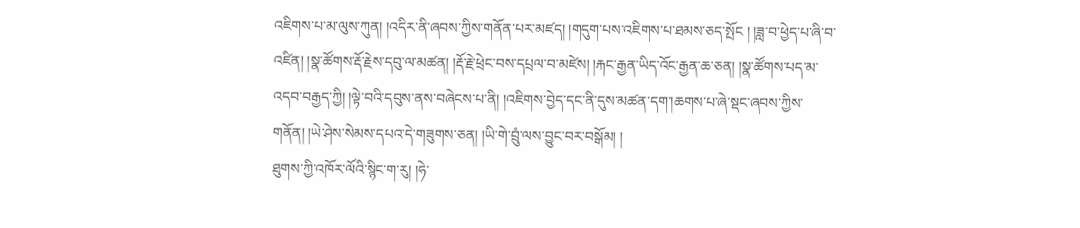འཇིགས་པ་མ་ལུས་ཀུན། །འདིར་ནི་ཞབས་ཀྱིས་གནོན་པར་མཛད། །གདུག་པས་འཇིགས་པ་ཐམས་ཅད་སྤོང ། །ཟླ་བ་ཕྱེད་པ་ཞི་བ་འཛིན། །སྣ་ཚོགས་རྡོ་རྗེས་དབུ་ལ་མཚན། །རྡོ་རྗེ་ཕྲེང་བས་དཔྲལ་བ་མཛེས། །རྐང་རྒྱན་ཡིད་འོང་རྒྱན་ཆ་ཅན། །སྣ་ཚོགས་པད་མ་འདབ་བརྒྱད་ཀྱི། །ལྟེ་བའི་དབུས་ནས་བཞེངས་པ་ནི། །འཇིགས་བྱེད་དང་ནི་དུས་མཚན་དག་།ཆགས་པ་ཞེ་སྡང་ཞབས་ཀྱིས་གནོན། །ཡེ་ཤེས་སེམས་དཔའ་དེ་གཟུགས་ཅན། །ཡི་གེ་བྲུཾ་ལས་བྱུང་བར་བསྒོམ། །
ཐུགས་ཀྱི་འཁོར་ལོའི་སྙིང་ག་རུ། །ཧེ་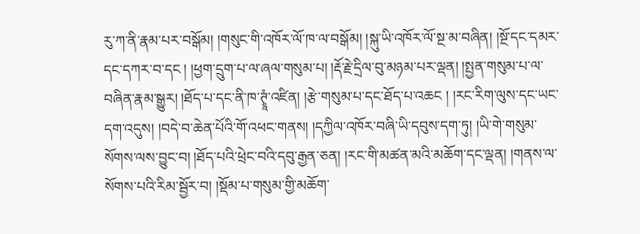རུ་ཀ་ནི་རྣམ་པར་བསྒོམ། །གསུང་གི་འཁོར་ལོ་ཁ་ལ་བསྒོམ། །སྐུ་ཡི་འཁོར་ལོ་སྔ་མ་བཞིན། །སྔོ་དང་དམར་དང་དཀར་བ་དང ། །ཕྱག་དྲུག་པ་ལ་ཞལ་གསུམ་པ། །རྡོ་རྗེ་དྲིལ་བུ་མཉམ་པར་ལྡན། །སྤྱན་གསུམ་པ་ལ་བཞིན་རྣམ་སྒྱུར། །ཐོད་པ་དང་ནི་ཁ་ཊྭཱཾ་འཛིན། །རྩེ་གསུམ་པ་དང་ཐོད་པ་འཆང ། །རང་རིག་ལུས་དང་ཡང་དག་འདུས། །བདེ་བ་ཆེན་པོའི་གོ་འཕང་གནས། །དཀྱིལ་འཁོར་བཞི་ཡི་དབུས་དག་ཏུ། །ཡི་གེ་གསུམ་སོགས་ལས་བྱུང་བ། །ཐོད་པའི་ཕྲེང་བའི་དབུ་རྒྱན་ཅན། །རང་གི་མཚན་མའི་མཆོག་དང་ལྡན། །གནས་ལ་སོགས་པའི་རིམ་སྦྱོར་བ། །སྡོམ་པ་གསུམ་གྱི་མཆོག་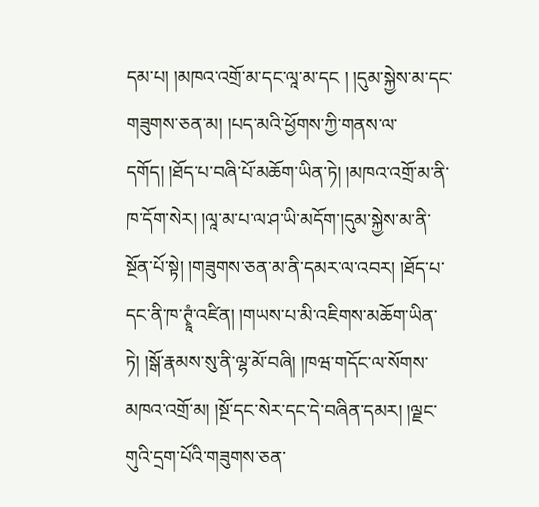དམ་པ། །མཁའ་འགྲོ་མ་དང་ལཱ་མ་དང ། །དུམ་སྐྱེས་མ་དང་གཟུགས་ཅན་མ། །པད་མའི་ཕྱོགས་ཀྱི་གནས་ལ་དགོད། །ཐོད་པ་བཞི་པོ་མཆོག་ཡིན་ཏེ། །མཁའ་འགྲོ་མ་ནི་ཁ་དོག་སེར། །ལཱ་མ་པ་ལ་ཤ་ཡི་མདོག་།དུམ་སྐྱེས་མ་ནི་སྔོན་པོ་སྟེ། །གཟུགས་ཅན་མ་ནི་དམར་ལ་འབར། །ཐོད་པ་དང་ནི་ཁ་ཊྭཱཾ་འཛིན། །གཡས་པ་མི་འཇིགས་མཆོག་ཡིན་ཏེ། །སྒོ་རྣམས་སུ་ནི་ལྷ་མོ་བཞི། །ཁཝ་གདོང་ལ་སོགས་མཁའ་འགྲོ་མ། །སྔོ་དང་སེར་དང་དེ་བཞིན་དམར། །ལྗང་གུའི་དྲག་པོའི་གཟུགས་ཅན་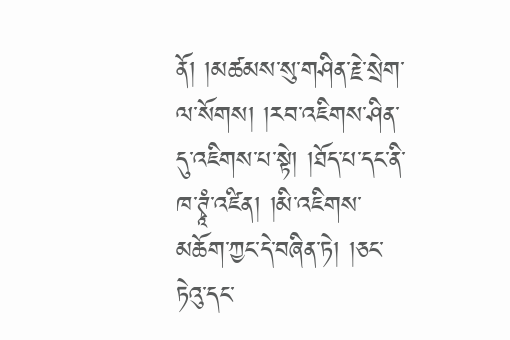ནོ། །མཚམས་སུ་གཤིན་རྗེ་སྲེག་ལ་སོགས། །རབ་འཇིགས་ཤིན་དུ་འཇིགས་པ་སྟེ། །ཐོད་པ་དང་ནི་ཁ་ཊྭཱཾ་འཛིན། །མི་འཇིགས་མཆོག་ཀྱང་དེ་བཞིན་ཏེ། །ཅང་ཏེའུ་དང་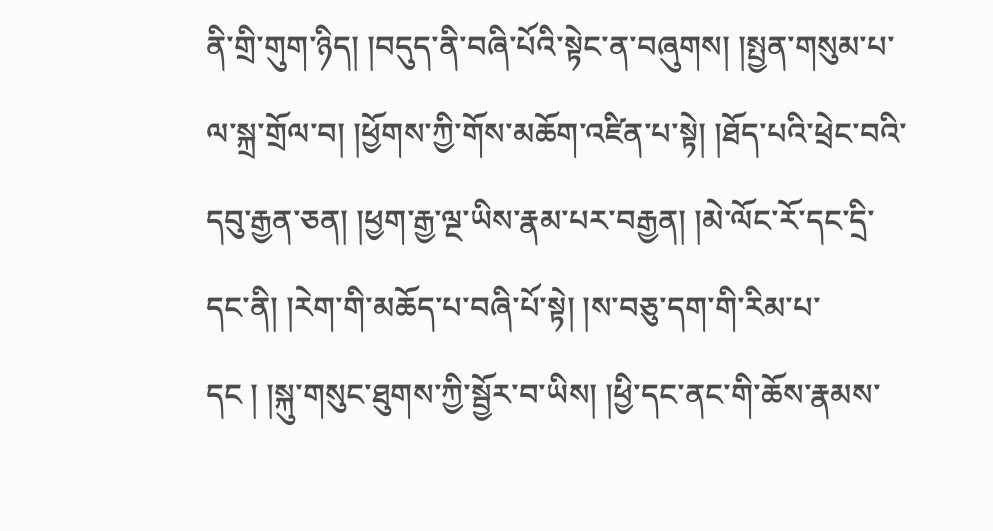ནི་གྲི་གུག་ཉིད། །བདུད་ནི་བཞི་པོའི་སྟེང་ན་བཞུགས། །སྤྱན་གསུམ་པ་ལ་སྐྲ་གྲོལ་བ། །ཕྱོགས་ཀྱི་གོས་མཆོག་འཛིན་པ་སྟེ། །ཐོད་པའི་ཕྲེང་བའི་དབུ་རྒྱན་ཅན། །ཕྱག་རྒྱ་ལྔ་ཡིས་རྣམ་པར་བརྒྱན། །མེ་ལོང་རོ་དང་དྲི་དང་ནི། །རེག་གི་མཆོད་པ་བཞི་པོ་སྟེ། །ས་བཅུ་དག་གི་རིམ་པ་དང ། །སྐུ་གསུང་ཐུགས་ཀྱི་སྦྱོར་བ་ཡིས། །ཕྱི་དང་ནང་གི་ཆོས་རྣམས་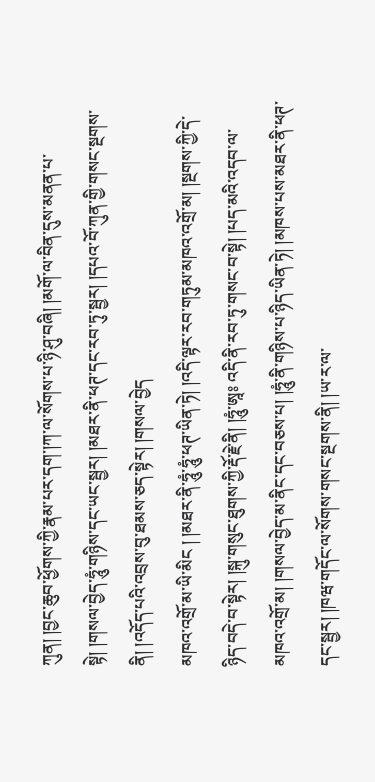ཀུན། །བྱང་ཆུབ་ཕྱོགས་ཀྱི་རྣམ་པར་དག་།ཀ་ལ་སོགས་པ་ཉི་ཤུ་བཞི། །མགོ་ལ་བིན་དུས་མནན་པ་སྟེ། །གསལ་བྱེད་ཧཱུཾ་གཉིས་དང་ཡང་སྦྱར། །མཐར་ནི་ཕཊ་དང་རབ་ཏུ་སྦྱར། །དཔའ་བོ་ཀུན་གྱི་གསང་སྔགས་ནི། །འདོད་པའི་འབྲས་བུ་ཐམས་ཅད་སྟེར། །གསལ་བྱེད
མཁའ་འགྲོ་མ་ཡི་མིང ། །མཐར་ནི་ཧཱུཾ་ཧཱུཾ་ཕཊ་ཡིན་ཏེ། །འདི་ལྟར་རབ་གཏུམ་མཁའ་འགྲོ་མ། །སྔགས་ཀྱི་དེ་ཉིད་བདེ་བ་སྟེར། །སྐུ་གསུང་ཐུགས་ཀྱི་རྡོ་རྗེ་ནི། །ཧཱུཾ་ཨཱཿ འདི་ནི་རབ་ཏུ་གསང་བ་སྟེ། །པད་མའི་འདབ་ལ་མཁའ་འགྲོ་མ། །གསལ་བྱེད་མ་ནིང་དང་བཅས་པ། །ཧཱུཾ་ནི་གཉིས་པ་ཉིད་ཡིན་ཏེ། །མཁས་པས་མཐར་ནི་ཕཊ་དང་སྦྱར། །ཁཝ་གདོང་ལ་སོགས་གསང་སྔགས་ནི། །ཡ་ར་ལ་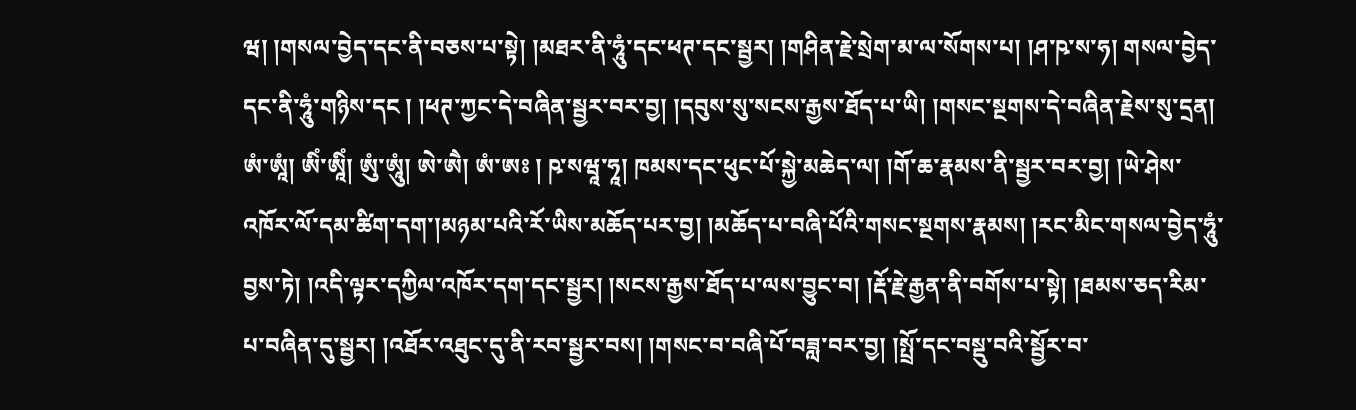ཝ། །གསལ་བྱེད་དང་ནི་བཅས་པ་སྟེ། །མཐར་ནི་ཧཱུཾ་དང་ཕཊ་དང་སྦྱར། །གཤིན་རྗེ་སྲེག་མ་ལ་སོགས་པ། །ཤ་ཥ་ས་ཧ། གསལ་བྱེད་དང་ནི་ཧཱུཾ་གཉིས་དང ། །ཕཊ་ཀྱང་དེ་བཞིན་སྦྱར་བར་བྱ། །དབུས་སུ་སངས་རྒྱས་ཐོད་པ་ཡི། །གསང་སྔགས་དེ་བཞིན་རྗེས་སུ་དྲན། ཨཾ་ཨཱཾ། ཨིཾ་ཨཱིཾ། ཨུཾ་ཨཱུཾ། ཨེ་ཨཻ། ཨཾ་ཨཿ ། ཥ་སཝཱ་ཧཱ། ཁམས་དང་ཕུང་པོ་སྐྱེ་མཆེད་ལ། །གོ་ཆ་རྣམས་ནི་སྦྱར་བར་བྱ། །ཡེ་ཤེས་འཁོར་ལོ་དམ་ཚིག་དག་།མཉམ་པའི་རོ་ཡིས་མཆོད་པར་བྱ། །མཆོད་པ་བཞི་པོའི་གསང་སྔགས་རྣམས། །རང་མིང་གསལ་བྱེད་ཧཱུཾ་བྱས་ཏེ། །འདི་ལྟར་དཀྱིལ་འཁོར་དག་དང་སྦྱར། །སངས་རྒྱས་ཐོད་པ་ལས་བྱུང་བ། །རྡོ་རྗེ་རྒྱན་ནི་བགོས་པ་སྟེ། །ཐམས་ཅད་རིམ་པ་བཞིན་དུ་སྦྱར། །འཐོར་འཐུང་དུ་ནི་རབ་སྦྱར་བས། །གསང་བ་བཞི་པོ་བཟླ་བར་བྱ། །སྤྲོ་དང་བསྡུ་བའི་སྦྱོར་བ་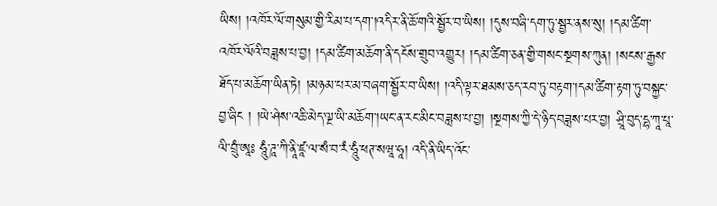ཡིས། །འཁོར་ལོ་གསུམ་གྱི་རིམ་པ་དག་།འདིར་ནི་ཆོ་གའི་སྦྱོར་བ་ཡིས། །དུས་བཞི་དག་ཏུ་སྦྱར་ནས་སུ། །དམ་ཚིག་འཁོར་ལོའི་བཟླས་པ་བྱ། །དམ་ཚིག་མཆོག་ནི་དངོས་གྲུབ་འགྱུར། །དམ་ཚིག་ཅན་གྱི་གསང་སྔགས་ཀུན། །སངས་རྒྱས་ཐོད་པ་མཆོག་ཡིན་ཏེ། །མཉམ་པར་མ་བཞག་སྦྱོར་བ་ཡིས། །འདི་ལྟར་ཐམས་ཅད་རབ་ཏུ་བརྟག་།དམ་ཚིག་རྟག་ཏུ་བསྐྱང་བྱ་ཞིང ། །ཡེ་ཤེས་འཆི་མེད་ལྔ་ཡི་མཆོག་།ཡང་ན་རང་མིང་བཟླས་པ་བྱ། །སྔགས་ཀྱི་དེ་ཉིད་བཟླས་པར་བྱ། ཤྲཱི་བུད་དྷ་ཀཱ་པཱ་ལི་བྲུཾ་ཨཱཿ ཧཱུཾ་ཌཱ་ཀི་ནཱི་ཛཱ་ལ་སཾ་བ་རཾ་ཧཱུཾ་ཕཊ་སཝཱ་ཧཱ། འདི་ནི་ཡིད་འོང་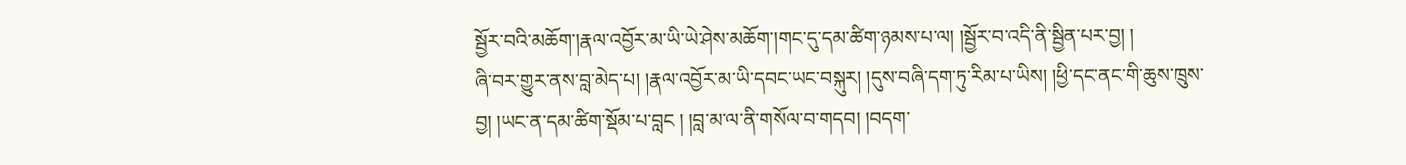སྦྱོར་བའི་མཆོག་།རྣལ་འབྱོར་མ་ཡི་ཡེ་ཤེས་མཆོག་།གང་དུ་དམ་ཚིག་ཉམས་པ་ལ། །སྦྱོར་བ་འདི་ནི་སྦྱིན་པར་བྱ། །
ཞི་བར་གྱུར་ནས་བླ་མེད་པ། །རྣལ་འབྱོར་མ་ཡི་དབང་ཡང་བསྐུར། །དུས་བཞི་དག་ཏུ་རིམ་པ་ཡིས། །ཕྱི་དང་ནང་གི་ཆུས་ཁྲུས་བྱ། །ཡང་ན་དམ་ཚིག་སྡོམ་པ་བླང ། །བླ་མ་ལ་ནི་གསོལ་བ་གདབ། །བདག་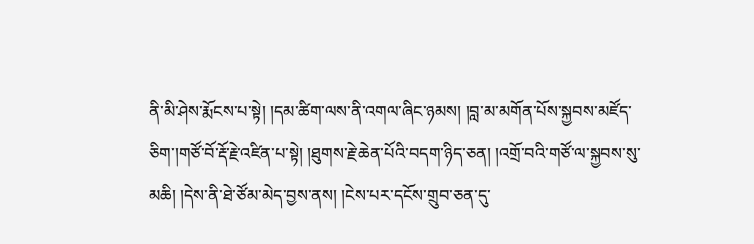ནི་མི་ཤེས་རྨོངས་པ་སྟེ། །དམ་ཚིག་ལས་ནི་འགལ་ཞིང་ཉམས། །བླ་མ་མགོན་པོས་སྐྱབས་མཛོད་ཅིག་།གཙོ་བོ་རྡོ་རྗེ་འཛིན་པ་སྟེ། །ཐུགས་རྗེ་ཆེན་པོའི་བདག་ཉིད་ཅན། །འགྲོ་བའི་གཙོ་ལ་སྐྱབས་སུ་མཆི། །དེས་ནི་ཐེ་ཙོམ་མེད་བྱས་ནས། །ངེས་པར་དངོས་གྲུབ་ཅན་དུ་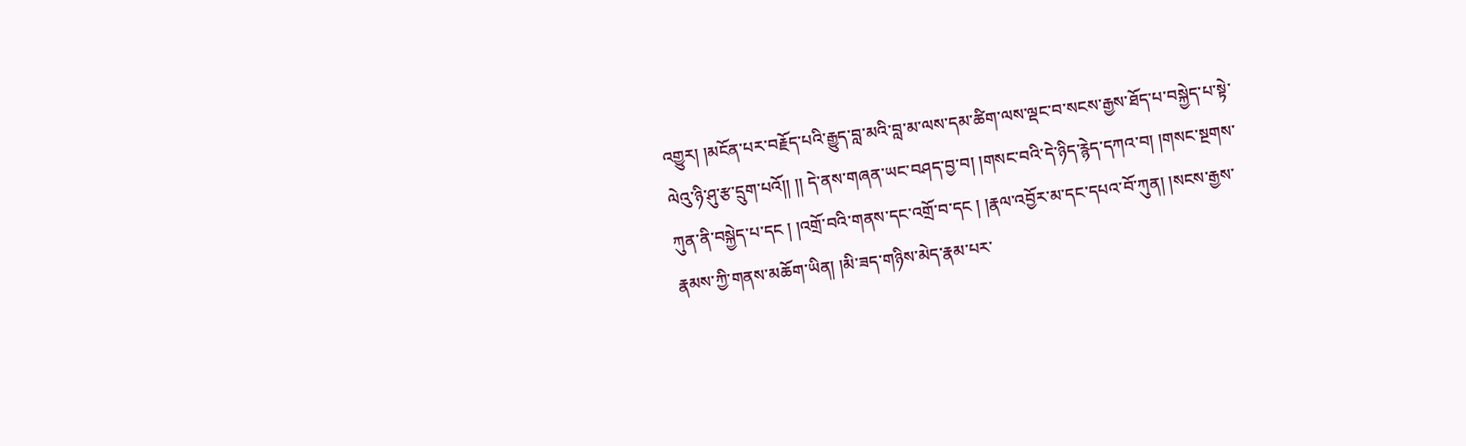འགྱུར། །མངོན་པར་བརྗོད་པའི་རྒྱུད་བླ་མའི་བླ་མ་ལས་དམ་ཚིག་ལས་ལྡང་བ་སངས་རྒྱས་ཐོད་པ་བསྐྱེད་པ་སྟེ་ལེའུ་ཉི་ཤུ་རྩ་དྲུག་པའོ།། །། དེ་ནས་གཞན་ཡང་བཤད་བྱ་བ། །གསང་བའི་དེ་ཉིད་རྙེད་དཀའ་བ། །གསང་སྔགས་ཀུན་ནི་བསྐྱེད་པ་དང ། །འགྲོ་བའི་གནས་དང་འགྲོ་བ་དང ། །རྣལ་འབྱོར་མ་དང་དཔའ་བོ་ཀུན། །སངས་རྒྱས་རྣམས་ཀྱི་གནས་མཆོག་ཡིན། །མི་ཟད་གཉིས་མེད་རྣམ་པར་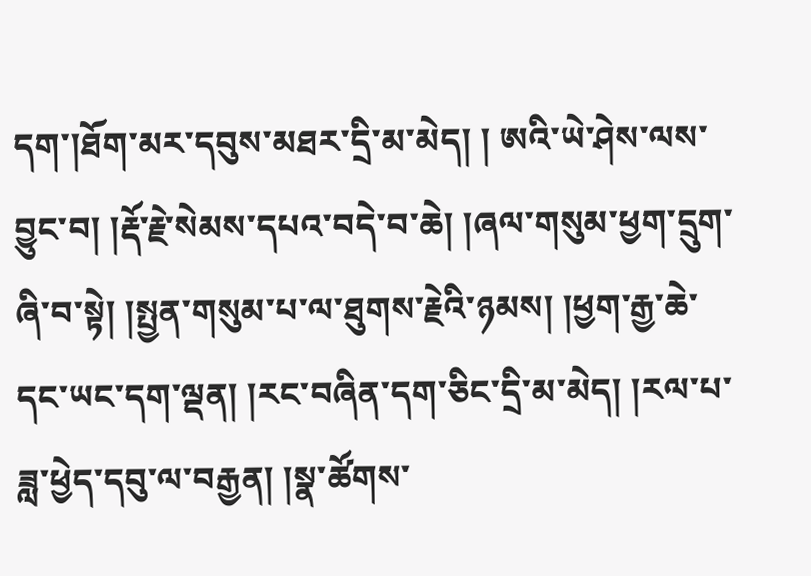དག་།ཐོག་མར་དབུས་མཐར་དྲི་མ་མེད། ། ཨའི་ཡེ་ཤེས་ལས་བྱུང་བ། །རྡོ་རྗེ་སེམས་དཔའ་བདེ་བ་ཆེ། །ཞལ་གསུམ་ཕྱག་དྲུག་ཞི་བ་སྟེ། །སྤྱན་གསུམ་པ་ལ་ཐུགས་རྗེའི་ཉམས། །ཕྱག་རྒྱ་ཆེ་དང་ཡང་དག་ལྡན། །རང་བཞིན་དག་ཅིང་དྲི་མ་མེད། །རལ་པ་ཟླ་ཕྱེད་དབུ་ལ་བརྒྱན། །སྣ་ཚོགས་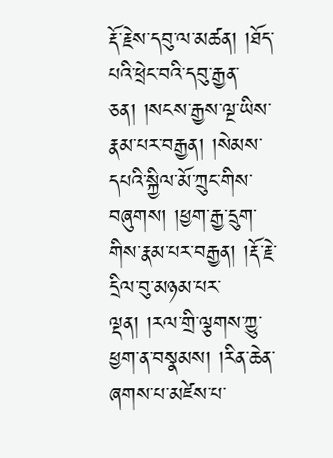རྡོ་རྗེས་དབུ་ལ་མཚན། །ཐོད་པའི་ཕྲེང་བའི་དབུ་རྒྱན་ཅན། །སངས་རྒྱས་ལྔ་ཡིས་རྣམ་པར་བརྒྱན། །སེམས་དཔའི་སྐྱིལ་མོ་ཀྲུང་གིས་བཞུགས། །ཕྱག་རྒྱ་དྲུག་གིས་རྣམ་པར་བརྒྱན། །རྡོ་རྗེ་དྲིལ་བུ་མཉམ་པར་ལྡན། །རལ་གྲི་ལྕགས་ཀྱུ་ཕྱག་ན་བསྣམས། །རིན་ཆེན་ཞགས་པ་མཛེས་པ་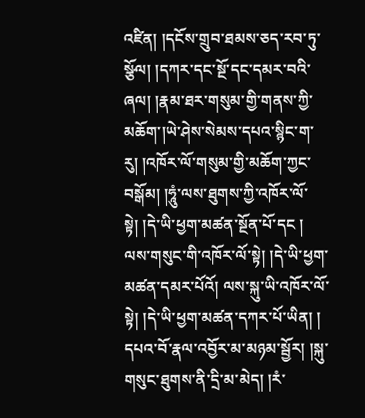འཛིན། །དངོས་གྲུབ་ཐམས་ཅད་རབ་ཏུ་སྩོལ། །དཀར་དང་སྔོ་དང་དམར་བའི་ཞལ། །རྣམ་ཐར་གསུམ་གྱི་གནས་ཀྱི་མཆོག་།ཡེ་ཤེས་སེམས་དཔའ་སྙིང་ག་རུ། །འཁོར་ལོ་གསུམ་གྱི་མཆོག་ཀྱང་བསྒོམ། །ཧཱུཾ་ལས་ཐུགས་ཀྱི་འཁོར་ལོ་སྟེ། །དེ་ཡི་ཕྱག་མཚན་སྔོན་པོ་དང ། ལས་གསུང་གི་འཁོར་ལོ་སྟེ། །དེ་ཡི་ཕྱག་མཚན་དམར་པོའོ། ལས་སྐུ་ཡི་འཁོར་ལོ་སྟེ། །དེ་ཡི་ཕྱག་མཚན་དཀར་པོ་ཡིན། །
དཔའ་བོ་རྣལ་འབྱོར་མ་མཉམ་སྦྱོར། །སྐུ་གསུང་ཐུགས་ནི་དྲི་མ་མེད། །རཾ་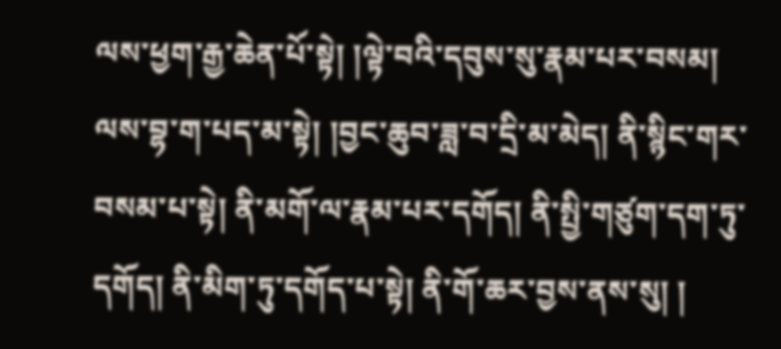ལས་ཕྱག་རྒྱ་ཆེན་པོ་སྟེ། །ལྟེ་བའི་དབུས་སུ་རྣམ་པར་བསམ། ལས་བྷ་ག་པད་མ་སྟེ། །བྱང་ཆུབ་ཟླ་བ་དྲི་མ་མེད། ནི་སྙིང་གར་བསམ་པ་སྟེ། ནི་མགོ་ལ་རྣམ་པར་དགོད། ནི་སྤྱི་གཙུག་དག་ཏུ་དགོད། ནི་མིག་ཏུ་དགོད་པ་སྟེ། ནི་གོ་ཆར་བྱས་ནས་སུ། །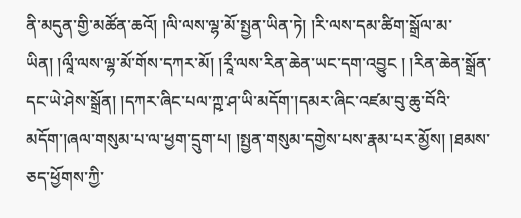ནི་མདུན་གྱི་མཚོན་ཆའོ། །ལི་ལས་ལྷ་མོ་སྤྱན་ཡིན་ཏེ། །རི་ལས་དམ་ཚིག་སྒྲོལ་མ་ཡིན། །ལཱྀ་ལས་ལྷ་མོ་གོས་དཀར་མོ། །རཱྀ་ལས་རིན་ཆེན་ཡང་དག་འབྱུང ། །རིན་ཆེན་སྒྲོན་དང་ཡེ་ཤེས་སྒྲོན། །དཀར་ཞིང་པལ་ཀྵ་ཤ་ཡི་མདོག་།དམར་ཞིང་འཛམ་བུ་ཆུ་བོའི་མདོག་།ཞལ་གསུམ་པ་ལ་ཕྱག་དྲུག་པ། །སྤྱན་གསུམ་དགྱེས་པས་རྣམ་པར་མྱོས། །ཐམས་ཅད་ཕྱོགས་ཀྱི་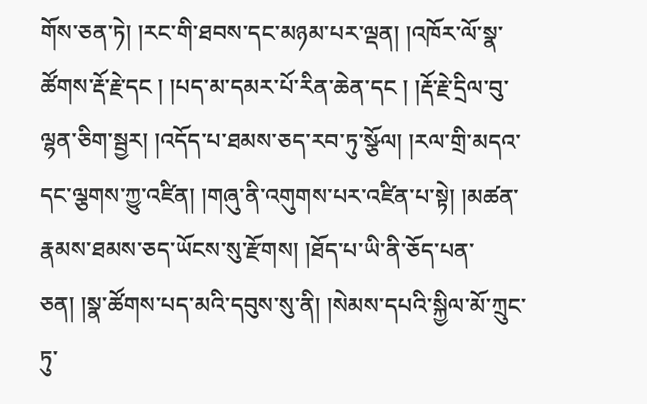གོས་ཅན་ཏེ། །རང་གི་ཐབས་དང་མཉམ་པར་ལྡན། །འཁོར་ལོ་སྣ་ཚོགས་རྡོ་རྗེ་དང ། །པད་མ་དམར་པོ་རིན་ཆེན་དང ། །རྡོ་རྗེ་དྲིལ་བུ་ལྷན་ཅིག་སྦྱར། །འདོད་པ་ཐམས་ཅད་རབ་ཏུ་སྩོལ། །རལ་གྲི་མདའ་དང་ལྕགས་ཀྱུ་འཛིན། །གཞུ་ནི་འགུགས་པར་འཛིན་པ་སྟེ། །མཚན་རྣམས་ཐམས་ཅད་ཡོངས་སུ་རྫོགས། །ཐོད་པ་ཡི་ནི་ཅོད་པན་ཅན། །སྣ་ཚོགས་པད་མའི་དབུས་སུ་ནི། །སེམས་དཔའི་སྐྱིལ་མོ་ཀྲུང་ཏུ་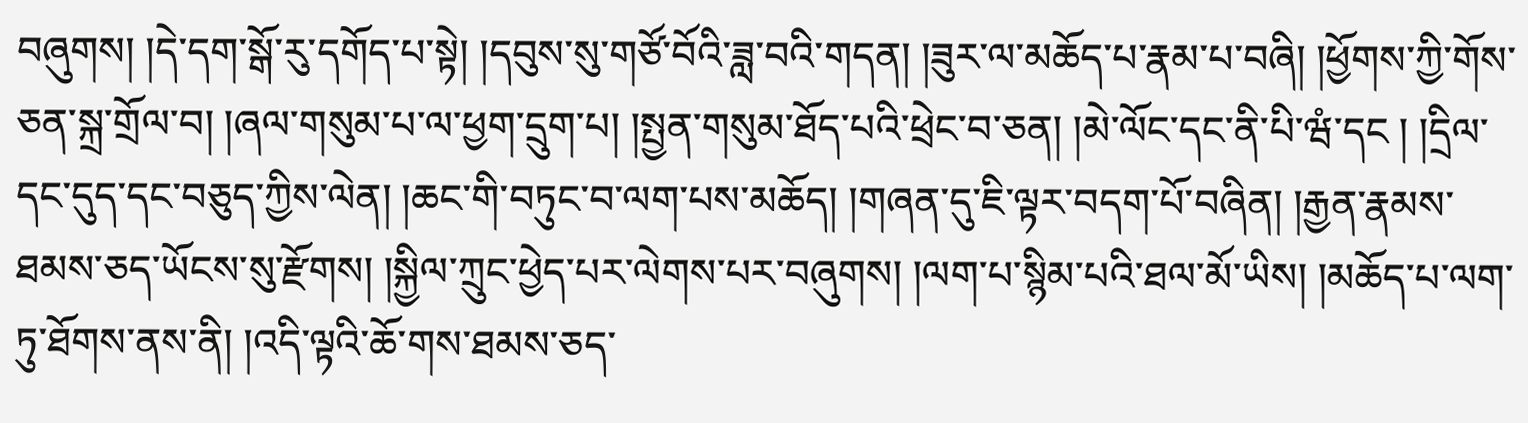བཞུགས། །དེ་དག་སྒོ་རུ་དགོད་པ་སྟེ། །དབུས་སུ་གཙོ་བོའི་ཟླ་བའི་གདན། །ཟུར་ལ་མཆོད་པ་རྣམ་པ་བཞི། །ཕྱོགས་ཀྱི་གོས་ཅན་སྐྲ་གྲོལ་བ། །ཞལ་གསུམ་པ་ལ་ཕྱག་དྲུག་པ། །སྤྱན་གསུམ་ཐོད་པའི་ཕྲེང་བ་ཅན། །མེ་ལོང་དང་ནི་པི་ཝཾ་དང ། །དྲིལ་དང་དུད་དང་བཅུད་ཀྱིས་ལེན། །ཆང་གི་བཏུང་བ་ལག་པས་མཆོད། །གཞན་དུ་ཇི་ལྟར་བདག་པོ་བཞིན། །རྒྱན་རྣམས་ཐམས་ཅད་ཡོངས་སུ་རྫོགས། །སྐྱིལ་ཀྲུང་ཕྱེད་པར་ལེགས་པར་བཞུགས། །ལག་པ་སྙིམ་པའི་ཐལ་མོ་ཡིས། །མཆོད་པ་ལག་ཏུ་ཐོགས་ནས་ནི། །འདི་ལྟའི་ཆོ་གས་ཐམས་ཅད་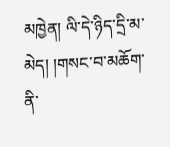མཁྱེན། ལི་དེ་ཉིད་དྲི་མ་མེད། །གསང་བ་མཆོག་ནི་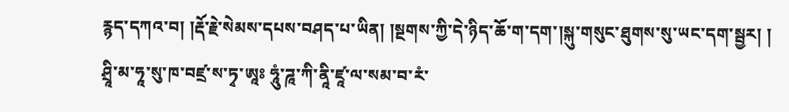རྙད་དཀའ་བ། །རྡོ་རྗེ་སེམས་དཔས་བཤད་པ་ཡིན། །སྔགས་ཀྱི་དེ་ཉིད་ཆོ་ག་དག་།སྐུ་གསུང་ཐུགས་སུ་ཡང་དག་སྦྱར། །
ཤྲཱི་མ་ཧཱ་སུ་ཁ་བཛྲ་ས་ཏྭ་ཨཱཿ ཧཱུཾ་ཌཱ་ཀི་ནཱི་ཛཱ་ལ་སམ་བ་རཾ་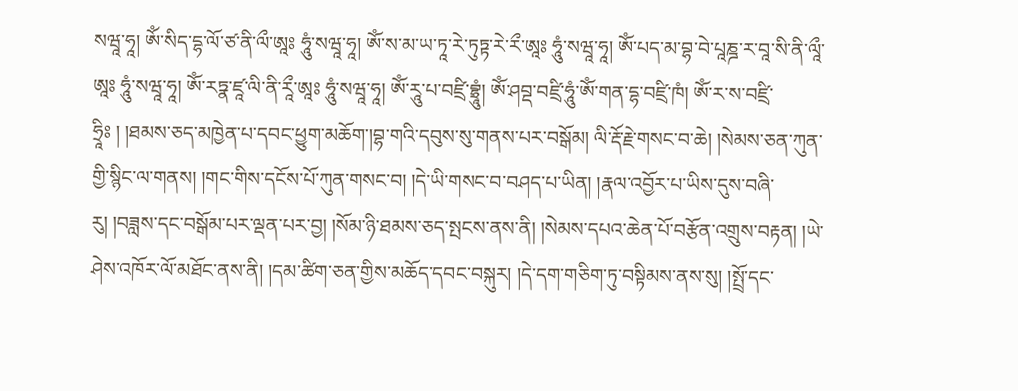སཝཱ་ཧཱ། ཨོཾ་སིད་དྷ་ལོ་ཙ་ནི་ལྀ་ཨཱཿ ཧཱུཾ་སཝཱ་ཧཱ། ཨོཾ་ས་མ་ཡ་ཏཱ་རེ་ཏུཏྟ་རེ་རྀ་ཨཱཿ ཧཱུཾ་སཝཱ་ཧཱ། ཨོཾ་པད་མ་བྷ་བེ་པཱཎྜ་ར་བཱ་སི་ནི་ལཱྀ་ཨཱཿ ཧཱུཾ་སཝཱ་ཧཱ། ཨོཾ་རཏྣ་ཛཱ་ལི་ནི་རཱྀ་ཨཱཿ ཧཱུཾ་སཝཱ་ཧཱ། ཨོཾ་རཱུ་པ་བཛྲི་བྷྲཱུཾ། ཨོཾ་ཤབྡ་བཛྲི་ཧཱུཾ་ཨོཾ་གན་དྷ་བཛྲི་ཁཾ། ཨོཾ་ར་ས་བཛྲི་ཧྲཱིཿ ། །ཐམས་ཅད་མཁྱེན་པ་དབང་ཕྱུག་མཆོག་།བྷ་གའི་དབུས་སུ་གནས་པར་བསྒོམ། ལི་རྡོ་རྗེ་གསང་བ་ཆེ། །སེམས་ཅན་ཀུན་གྱི་སྙིང་ལ་གནས། །གང་གིས་དངོས་པོ་ཀུན་གསང་བ། །དེ་ཡི་གསང་བ་བཤད་པ་ཡིན། །རྣལ་འབྱོར་པ་ཡིས་དུས་བཞི་རུ། །བཟླས་དང་བསྒོམ་པར་ལྡན་པར་བྱ། །སོམ་ཉི་ཐམས་ཅད་སྤངས་ནས་ནི། །སེམས་དཔའ་ཆེན་པོ་བརྩོན་འགྲུས་བརྟན། །ཡེ་ཤེས་འཁོར་ལོ་མཐོང་ནས་ནི། །དམ་ཚིག་ཅན་གྱིས་མཆོད་དབང་བསྐུར། །དེ་དག་གཅིག་ཏུ་བསྟིམས་ནས་སུ། །སྤྲོ་དང་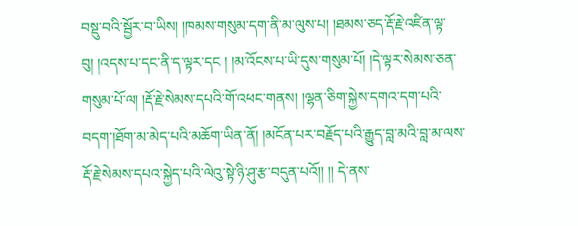བསྡུ་བའི་སྦྱོར་བ་ཡིས། །ཁམས་གསུམ་དག་ནི་མ་ལུས་པ། །ཐམས་ཅད་རྡོ་རྗེ་འཛིན་ལྟ་བུ། །འདས་པ་དང་ནི་ད་ལྟར་དང ། །མ་འོངས་པ་ཡི་དུས་གསུམ་པོ། །དེ་ལྟར་སེམས་ཅན་གསུམ་པོ་ལ། །རྡོ་རྗེ་སེམས་དཔའི་གོ་འཕང་གནས། །ལྷན་ཅིག་སྐྱེས་དགའ་དག་པའི་བདག་།ཐོག་མ་མེད་པའི་མཆོག་ཡིན་ནོ། །མངོན་པར་བརྗོད་པའི་རྒྱུད་བླ་མའི་བླ་མ་ལས་རྡོ་རྗེ་སེམས་དཔའ་སྐྱེད་པའི་ལེའུ་སྟེ་ཉི་ཤུ་རྩ་བདུན་པའོ།། །། དེ་ནས་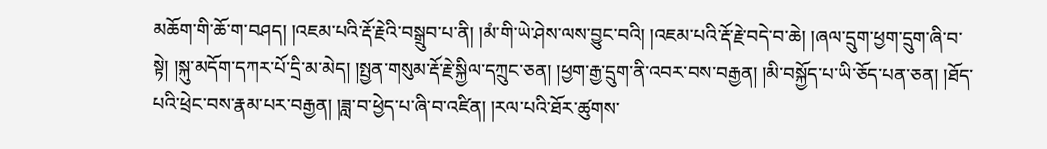མཆོག་གི་ཆོ་ག་བཤད། །འཇམ་པའི་རྡོ་རྗེའི་བསྒྲུབ་པ་ནི། །མཾ་གི་ཡེ་ཤེས་ལས་བྱུང་བའི། །འཇམ་པའི་རྡོ་རྗེ་བདེ་བ་ཆེ། །ཞལ་དྲུག་ཕྱག་དྲུག་ཞི་བ་སྟེ། །སྐུ་མདོག་དཀར་པོ་དྲི་མ་མེད། །སྤྱན་གསུམ་རྡོ་རྗེ་སྐྱིལ་དཀྲུང་ཅན། །ཕྱག་རྒྱ་དྲུག་ནི་འབར་བས་བརྒྱན། །མི་བསྐྱོད་པ་ཡི་ཅོད་པན་ཅན། །ཐོད་པའི་ཕྲེང་བས་རྣམ་པར་བརྒྱན། །ཟླ་བ་ཕྱེད་པ་ཞི་བ་འཛིན། །རལ་པའི་ཐོར་ཚུགས་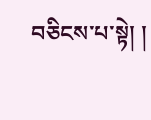བཅིངས་པ་སྟེ། །